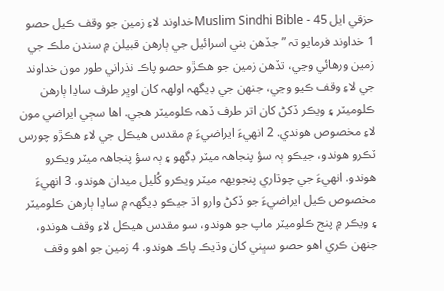حزقي ايل 45 - Muslim Sindhi Bibleخداوند لاءِ زمين جو وقف ڪيل حصو 1 خداوند فرمايو تہ ”جڏهن بني اسرائيل جي ٻارهن قبيلن ۾ سندن ملڪ جي زمين ورهائي وڃي، تڏهن زمين جو هڪڙو حصو پاڪ نذراني طور مون خداوند جي لاءِ وقف ڪيو وڃي، جنهن جي ڊيگھہ اولهہ کان اوڀر طرف ساڍا ٻارهن ڪلوميٽر ۽ ويڪر ڏکڻ کان اتر طرف ڏهہ ڪلوميٽر هجي. اها سڄي ايراضي مون لاءِ مخصوص هوندي. 2 انهيءَ ايراضيءَ ۾ مقدس هيڪل جي لاءِ هڪڙو چورس ٽڪرو هوندو، جيڪو ٻہ سؤ پنجاهہ ميٽر ڊگھو ۽ ٻہ سؤ پنجاهہ ميٽر ويڪرو هوندو. انهيءَ جي چوڌاري پنجويهہ ميٽر ويڪرو کُليل ميدان هوندو. 3 انهيءَ مخصوص ڪيل ايراضيءَ جو ڏکڻ وارو اڌ جيڪو ڊيگھہ ۾ ساڍا ٻارهن ڪلوميٽر ۽ ويڪر ۾ پنج ڪلوميٽر ماپ جو هوندو، سو مقدس هيڪل لاءِ وقف هوندو، جنهن ڪري اهو حصو سڀني کان وڌيڪ پاڪ هوندو. 4 زمين جو اهو وقف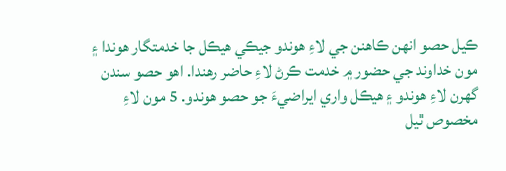ڪيل حصو انهن ڪاهنن جي لاءِ هوندو جيڪي هيڪل جا خدمتگار هوندا ۽ مون خداوند جي حضور ۾ خدمت ڪرڻ لاءِ حاضر رهندا. اهو حصو سندن گھرن لاءِ هوندو ۽ هيڪل واري ايراضيءَ جو حصو هوندو. 5 مون لاءِ مخصوص ٿيل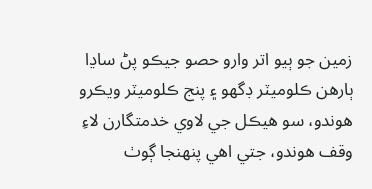زمين جو ٻيو اتر وارو حصو جيڪو پڻ ساڍا ٻارهن ڪلوميٽر ڊگھو ۽ پنج ڪلوميٽر ويڪرو هوندو، سو هيڪل جي لاوي خدمتگارن لاءِ وقف هوندو، جتي اهي پنهنجا ڳوٺ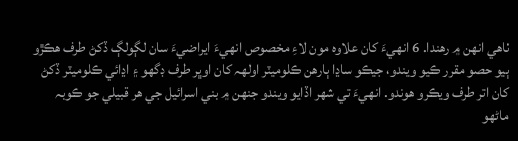ٺاهي انهن ۾ رهندا. 6 انهيءَ کان علاوہ مون لاءِ مخصوص انهيءَ ايراضيءَ سان لڳولڳ ڏکڻ طرف هڪڙو ٻيو حصو مقرر ڪيو ويندو، جيڪو ساڍا ٻارهن ڪلوميٽر اولهہ کان اوڀر طرف ڊگھو ۽ اڍائي ڪلوميٽر ڏکڻ کان اتر طرف ويڪرو هوندو. انهيءَ تي شهر اڏايو ويندو جنهن ۾ بني اسرائيل جي هر قبيلي جو ڪوبہ ماڻهو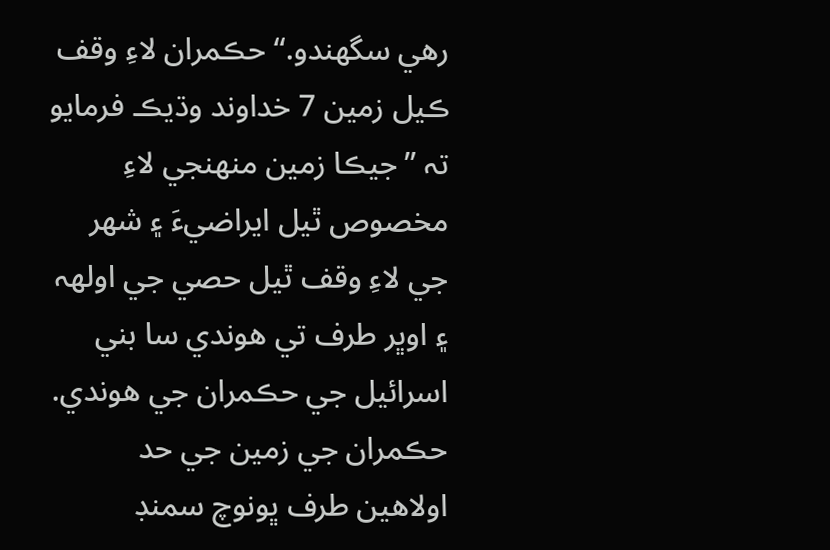رهي سگھندو.“ حڪمران لاءِ وقف ڪيل زمين 7 خداوند وڌيڪ فرمايو تہ ”جيڪا زمين منهنجي لاءِ مخصوص ٿيل ايراضيءَ ۽ شهر جي لاءِ وقف ٿيل حصي جي اولهہ ۽ اوڀر طرف تي هوندي سا بني اسرائيل جي حڪمران جي هوندي. حڪمران جي زمين جي حد اولاهين طرف ڀونوچ سمنڊ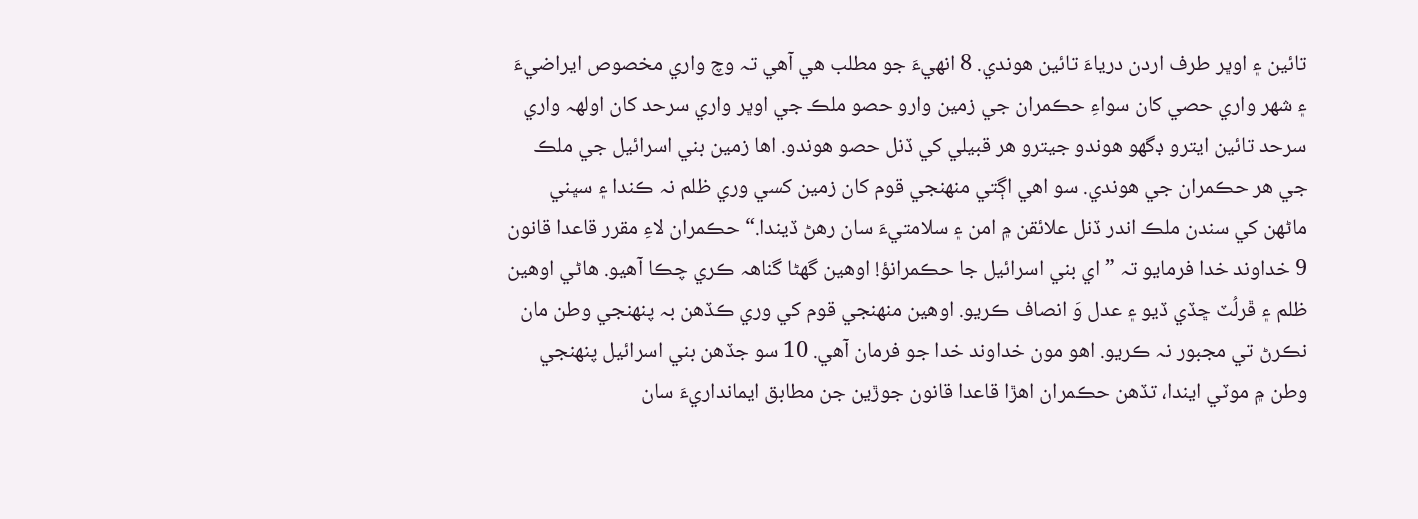تائين ۽ اوڀر طرف اردن درياءَ تائين هوندي. 8 انهيءَ جو مطلب هي آهي تہ وچ واري مخصوص ايراضيءَ ۽ شهر واري حصي کان سواءِ حڪمران جي زمين وارو حصو ملڪ جي اوڀر واري سرحد کان اولهہ واري سرحد تائين ايترو ڊگھو هوندو جيترو هر قبيلي کي ڏنل حصو هوندو. اها زمين بني اسرائيل جي ملڪ جي هر حڪمران جي هوندي. سو اهي اڳتي منهنجي قوم کان زمين کسي وري ظلم نہ ڪندا ۽ سڀني ماڻهن کي سندن ملڪ اندر ڏنل علائقن ۾ امن ۽ سلامتيءَ سان رهڻ ڏيندا.“ حڪمران لاءِ مقرر قاعدا قانون 9 خداوند خدا فرمايو تہ ”اي بني اسرائيل جا حڪمرانؤ! اوهين گھڻا گناهہ ڪري چڪا آهيو. هاڻي اوهين ظلم ۽ ڦرلُٽ ڇڏي ڏيو ۽ عدل وَ انصاف ڪريو. اوهين منهنجي قوم کي وري ڪڏهن بہ پنهنجي وطن مان نڪرڻ تي مجبور نہ ڪريو. اهو مون خداوند خدا جو فرمان آهي. 10 سو جڏهن بني اسرائيل پنهنجي وطن ۾ موٽي ايندا، تڏهن حڪمران اهڙا قاعدا قانون جوڙين جن مطابق ايمانداريءَ سان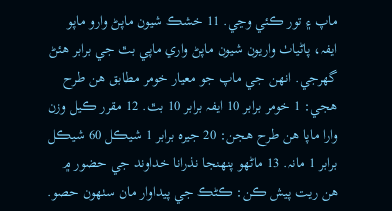ماپ ۽ تور ڪئي وڃي. 11 خشڪ شيون ماپڻ وارو ماپو ايفہ، پاڻياٺ واريون شيون ماپڻ واري ماپي بٿ جي برابر هئڻ گھرجي. انهن جي ماپ جو معيار خومر مطابق هن طرح هجي: 1 خومر برابر 10 ايفہ برابر 10 بٿ. 12 مقرر ڪيل وزن وارا ماپا هن طرح هجن: 20 جيرہ برابر 1 شيڪل 60 شيڪل برابر 1 مانہ. 13 ماڻهو پنهنجا نذرانا خداوند جي حضور ۾ هن ريت پيش ڪن: ڪڻڪ جي پيداوار مان سٺهون حصو.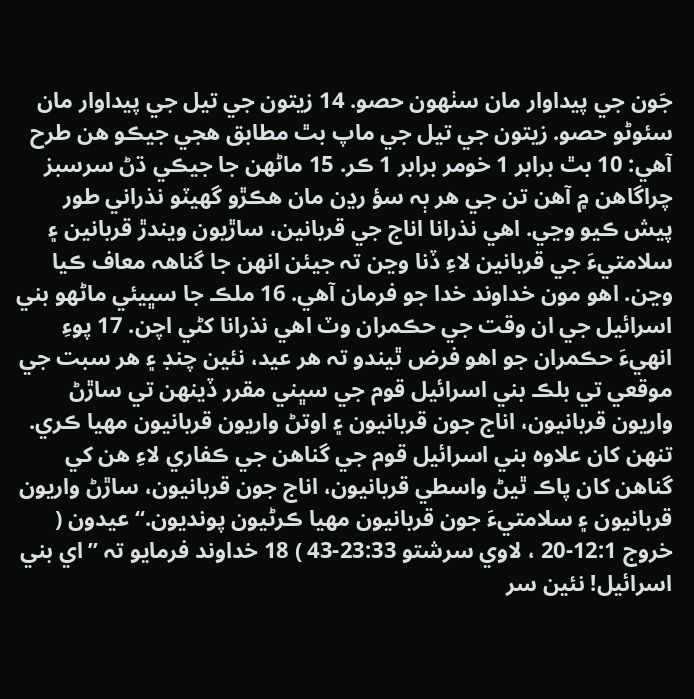جَون جي پيداوار مان سٺهون حصو. 14 زيتون جي تيل جي پيداوار مان سئوڻو حصو. زيتون جي تيل جي ماپ بٿ مطابق هجي جيڪو هن طرح آهي: 10 بٿ برابر 1 خومر برابر 1 ڪر. 15 ماڻهن جا جيڪي ڌڻ سرسبز چراگاهن ۾ آهن تن جي هر ٻہ سؤ رڍن مان هڪڙو گھيٽو نذراني طور پيش ڪيو وڃي. اهي نذرانا اناج جي قربانين، ساڙيون ويندڙ قربانين ۽ سلامتيءَ جي قربانين لاءِ ڏنا وڃن تہ جيئن انهن جا گناهہ معاف ڪيا وڃن. اهو مون خداوند خدا جو فرمان آهي. 16 ملڪ جا سڀيئي ماڻهو بني اسرائيل جي ان وقت جي حڪمران وٽ اهي نذرانا کڻي اچن. 17 پوءِ انهيءَ حڪمران جو اهو فرض ٿيندو تہ هر عيد، نئين چنڊ ۽ هر سبت جي موقعي تي بلڪ بني اسرائيل قوم جي سڀني مقرر ڏينهن تي ساڙڻ واريون قربانيون، اناج جون قربانيون ۽ اوتڻ واريون قربانيون مهيا ڪري. تنهن کان علاوہ بني اسرائيل قوم جي گناهن جي ڪفاري لاءِ هن کي گناهن کان پاڪ ٿيڻ واسطي قربانيون، اناج جون قربانيون، ساڙڻ واريون قربانيون ۽ سلامتيءَ جون قربانيون مهيا ڪرڻيون پونديون.“ عيدون ( خروج 12:1-20 ، لاوي سرشتو 23:33-43 ) 18 خداوند فرمايو تہ ”اي بني اسرائيل! نئين سر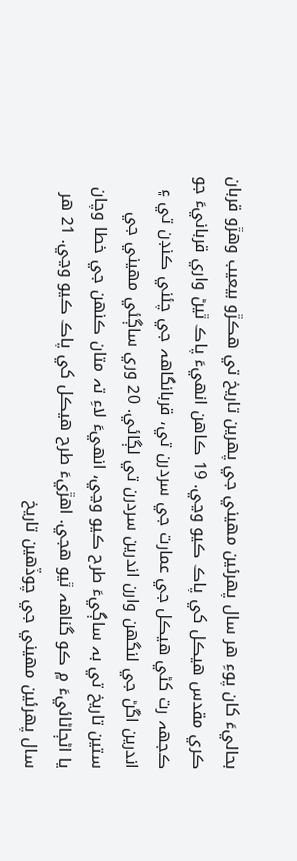بحاليءَ کان پوءِ هر سال پهرئين مهيني جي پهرين تاريخ تي هڪڙو بيعيب وهڙو قربان ڪري مقدس هيڪل کي پاڪ ڪيو وڃي. 19 ڪاهن انهيءَ پاڪ ٿيڻ واري قربانيءَ جو ڪجھہ رت کڻي هيڪل جي عمارت جي سردرن تي، قربانگاهہ جي چئني ڪنڊن تي ۽ اندرين اڱڻ جي لنگھن وارن اندرين سردرن تي لڳائي. 20 وري ساڳئي مهيني جي ستين تاريخ تي بہ ساڳيءَ طرح ڪيو وڃي، انهيءَ لاءِ تہ متان ڪنهن جي خطا وچان يا اڻڄاڻائيءَ ۾ ڪو گناهہ ٿيو هجي. اهڙيءَ طرح هيڪل کي پاڪ ڪيو وڃي. 21 هر سال پهرئين مهيني جي چوڏهين تاريخ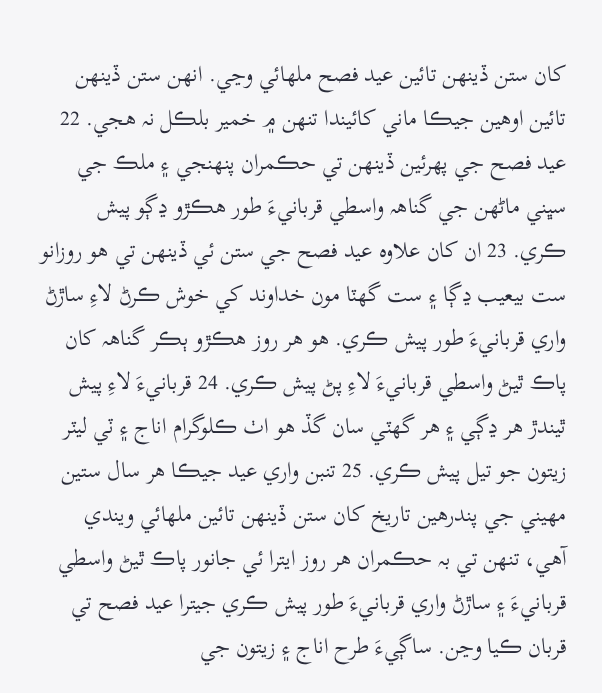کان ستن ڏينهن تائين عيد فصح ملهائي وڃي. انهن ستن ڏينهن تائين اوهين جيڪا ماني کائيندا تنهن ۾ خمير بلڪل نہ هجي. 22 عيد فصح جي پهرئين ڏينهن تي حڪمران پنهنجي ۽ ملڪ جي سڀني ماڻهن جي گناهہ واسطي قربانيءَ طور هڪڙو ڍڳو پيش ڪري. 23 ان کان علاوہ عيد فصح جي ستن ئي ڏينهن تي هو روزانو ست بيعيب ڍڳا ۽ ست گھٽا مون خداوند کي خوش ڪرڻ لاءِ ساڙڻ واري قربانيءَ طور پيش ڪري. هو هر روز هڪڙو ٻڪر گناهہ کان پاڪ ٿيڻ واسطي قربانيءَ لاءِ پڻ پيش ڪري. 24 قربانيءَ لاءِ پيش ٿيندڙ هر ڍڳي ۽ هر گھٽي سان گڏ هو اٺ ڪلوگرام اناج ۽ ٽي ليٽر زيتون جو تيل پيش ڪري. 25 تنبن واري عيد جيڪا هر سال ستين مهيني جي پندرهين تاريخ کان ستن ڏينهن تائين ملهائي ويندي آهي، تنهن تي بہ حڪمران هر روز ايترا ئي جانور پاڪ ٿيڻ واسطي قربانيءَ ۽ ساڙڻ واري قربانيءَ طور پيش ڪري جيترا عيد فصح تي قربان ڪيا وڃن. ساڳيءَ طرح اناج ۽ زيتون جي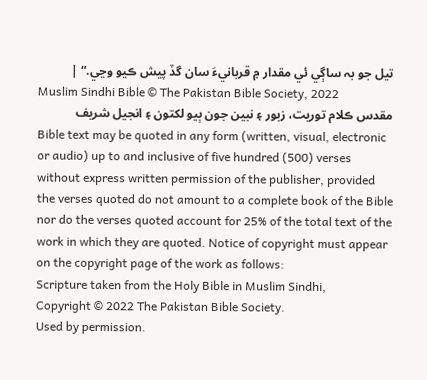تيل جو بہ ساڳي ئي مقدار ۾ قربانيءَ سان گڏ پيش ڪيو وڃي.“ |
Muslim Sindhi Bible © The Pakistan Bible Society, 2022
مقدس ڪلام توريت، زبور ۽ نبين جون ٻيو لکتون ۽ انجيل شريف
Bible text may be quoted in any form (written, visual, electronic or audio) up to and inclusive of five hundred (500) verses without express written permission of the publisher, provided the verses quoted do not amount to a complete book of the Bible nor do the verses quoted account for 25% of the total text of the work in which they are quoted. Notice of copyright must appear on the copyright page of the work as follows:
Scripture taken from the Holy Bible in Muslim Sindhi,
Copyright © 2022 The Pakistan Bible Society.
Used by permission.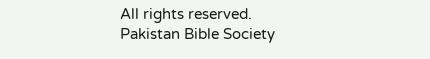All rights reserved.
Pakistan Bible Society